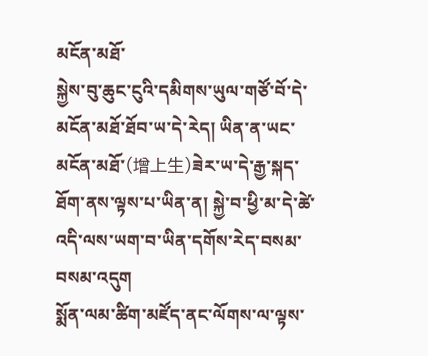མངོན་མཐོ་
སྐྱེས་བུ་ཆུང་ངུའི་དམིགས་ཡུལ་གཙོ་བོ་དེ་མངོན་མཐོ་ཐོབ་ཡ་དེ་རེད། ཡིན་ན་ཡང་མངོན་མཐོ་(增上生)ཟེར་ཡ་དེ་རྒྱ་སྐད་ཐོག་ནས་ལྟས་པ་ཡིན་ན། སྐྱེ་བ་ཕྱི་མ་དེ་ཚེ་འདི་ལས་ཡག་བ་ཡིན་དགོས་རེད་བསམ་བསམ་འདུག
སྨོན་ལམ་ཚིག་མཛོད་ནང་ལོགས་ལ་ལྟས་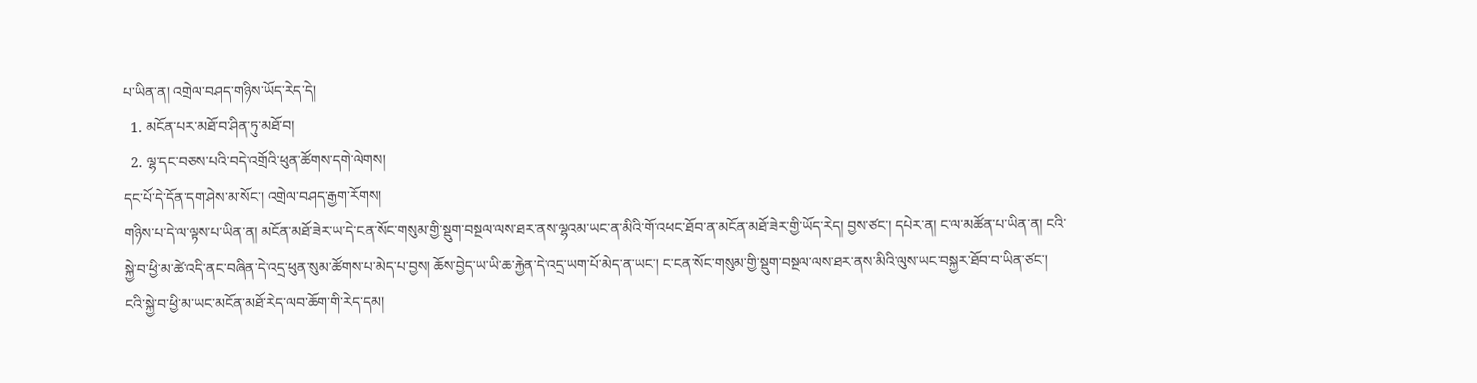པ་ཡིན་ན། འགྲེལ་བཤད་གཉིས་ཡོད་རེད་དེ།
  1. མངོན་པར་མཐོ་བ་ཤིན་ཏུ་མཐོ་བ།
  2. ལྷ་དང་བཅས་པའི་བདེ་འགྲོའི་ཕུན་ཚོགས་དགེ་ལེགས།
དང་པོ་དེ་དོན་དག་ཤེས་མ་སོང་། འགྲེལ་བཤད་རྒྱག་རོགས།
གཉིས་པ་དེ་ལ་ལྟས་པ་ཡིན་ན། མངོན་མཐོ་ཟེར་ཡ་དེ་ངན་སོང་གསུམ་གྱི་སྡུག་བསྔལ་ལས་ཐར་ནས་ལྷའམ་ཡང་ན་མིའི་གོ་འཕང་ཐོབ་ན་མངོན་མཐོ་ཟེར་གྱི་ཡོད་རེད། བྱས་ཙང་། དཔེར་ན། ང་ལ་མཚོན་པ་ཡིན་ན། ངའི་སྐྱེ་བ་ཕྱི་མ་ཚེ་འདི་ནང་བཞིན་དེ་འདྲ་ཕུན་སུམ་ཚོགས་པ་མེད་པ་བྱས། ཆོས་བྱེད་ཡ་ཡི་ཆ་རྐྱེན་དེ་འདྲ་ཡག་པོ་མེད་ན་ཡང་། ང་ངན་སོང་གསུམ་གྱི་སྡུག་བསྔལ་ལས་ཐར་ནས་མིའི་ལུས་ཡང་བསྐྱར་ཐོབ་བ་ཡིན་ཙང་། ངའི་སྐྱེ་བ་ཕྱི་མ་ཡང་མངོན་མཐོ་རེད་ལབ་ཆོག་གི་རེད་དམ།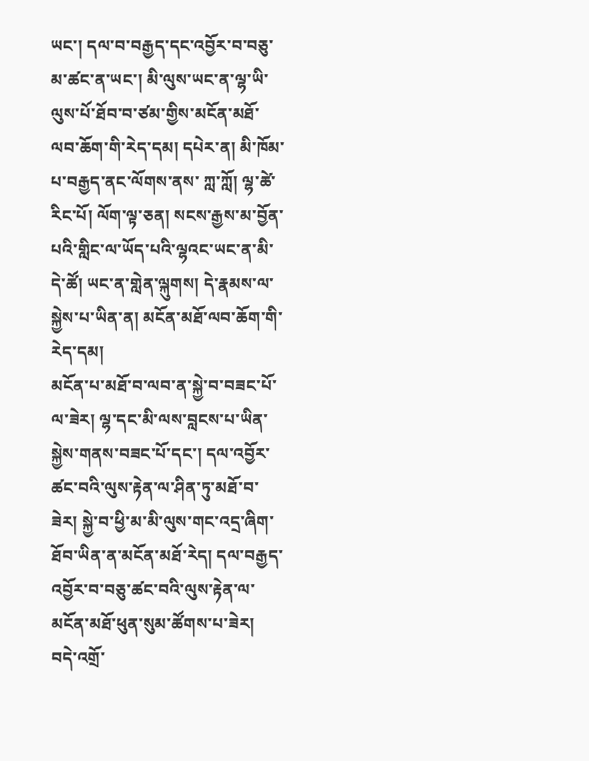ཡང་། དལ་བ་བརྒྱད་དང་འབྱོར་བ་བཅུ་མ་ཚང་ན་ཡང་། མི་ལུས་ཡང་ན་ལྷ་ཡི་ལུས་པོ་ཐོབ་བ་ཙམ་གྱིས་མངོན་མཐོ་ལབ་ཆོག་གི་རེད་དམ། དཔེར་ན། མི་ཁོམ་པ་བརྒྱད་ནང་ལོགས་ནས་ ཀླ་ཀློ། ལྷ་ཚེ་རིང་པོ། ལོག་ལྟ་ཅན། སངས་རྒྱས་མ་བྱོན་པའི་གླིང་ལ་ཡོད་པའི་ལྷའང་ཡང་ན་མི་དེ་ཚོ། ཡང་ན་གླེན་ལྐུགས། དེ་རྣམས་ལ་སྐྱེས་པ་ཡིན་ན། མངོན་མཐོ་ལབ་ཆོག་གི་རེད་དམ།
མངོན་པ་མཐོ་བ་ལབ་ན་སྐྱེ་བ་བཟང་པོ་ལ་ཟེར། ལྷ་དང་མི་ལས་བླངས་པ་ཡིན་སྐྱེས་གནས་བཟང་པོ་དང་། དལ་འབྱོར་ཚང་བའི་ལུས་རྟེན་ལ་ཤིན་ཏུ་མཐོ་བ་ཟེར། སྐྱེ་བ་ཕྱི་མ་མི་ལུས་གང་འདྲ་ཞིག་ཐོབ་ཡིན་ན་མངོན་མཐོ་རེད། དལ་བརྒྱད་འབྱོར་བ་བཅུ་ཚང་བའི་ལུས་རྟེན་ལ་མངོན་མཐོ་ཕུན་སུམ་ཚོགས་པ་ཟེར།
བདེ་འགྲོ་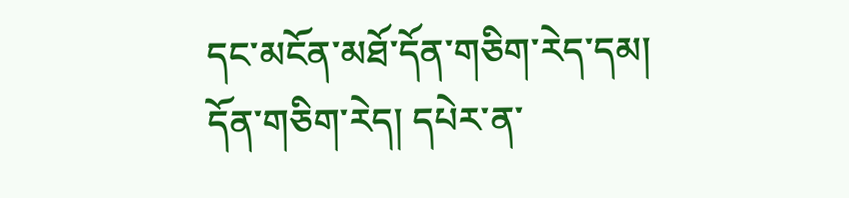དང་མངོན་མཐོ་དོན་གཅིག་རེད་དམ།
དོན་གཅིག་རེད། དཔེར་ན་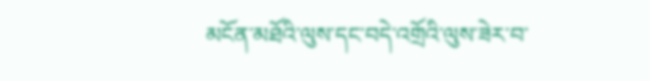མངོན་མཐོའི་ལུས་དང་བདེ་འགྲོའི་ལུས་ཟེར་བ་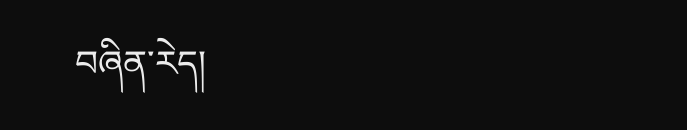བཞིན་རེད།